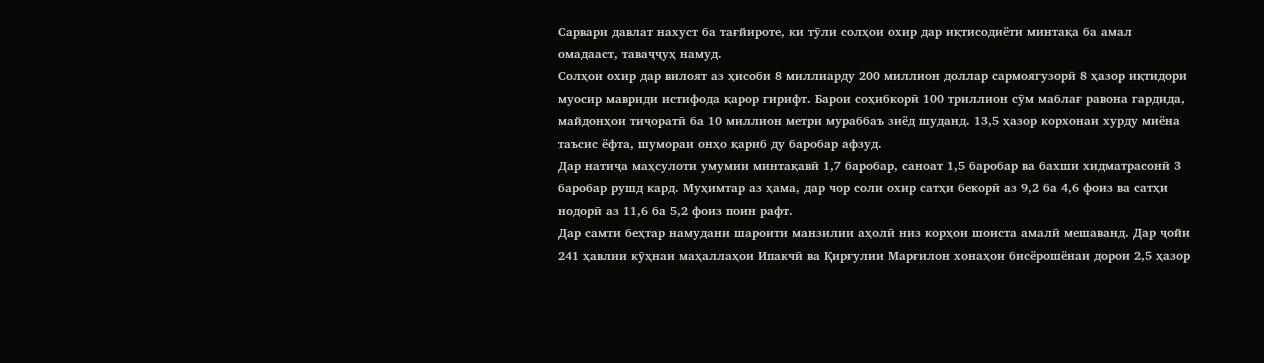Сарвари давлат нахуст ба тағйироте, ки тӯли солҳои охир дар иқтисодиёти минтақа ба амал омадааст, таваҷҷуҳ намуд.
Солҳои охир дар вилоят аз ҳисоби 8 миллиарду 200 миллион доллар сармоягузорӣ 8 ҳазор иқтидори муосир мавриди истифода қарор гирифт. Барои соҳибкорӣ 100 триллион сӯм маблағ равона гардида, майдонҳои тиҷоратӣ ба 10 миллион метри мураббаъ зиёд шуданд. 13,5 ҳазор корхонаи хурду миёна таъсис ёфта, шумораи онҳо қариб ду баробар афзуд.
Дар натиҷа маҳсулоти умумии минтақавӣ 1,7 баробар, саноат 1,5 баробар ва бахши хидматрасонӣ 3 баробар рушд кард. Муҳимтар аз ҳама, дар чор соли охир сатҳи бекорӣ аз 9,2 ба 4,6 фоиз ва сатҳи нодорӣ аз 11,6 ба 5,2 фоиз поин рафт.
Дар самти беҳтар намудани шароити манзилии аҳолӣ низ корҳои шоиста амалӣ мешаванд. Дар ҷойи 241 ҳавлии кӯҳнаи маҳаллаҳои Ипакчӣ ва Қирғулии Марғилон хонаҳои бисёрошёнаи дорои 2,5 ҳазор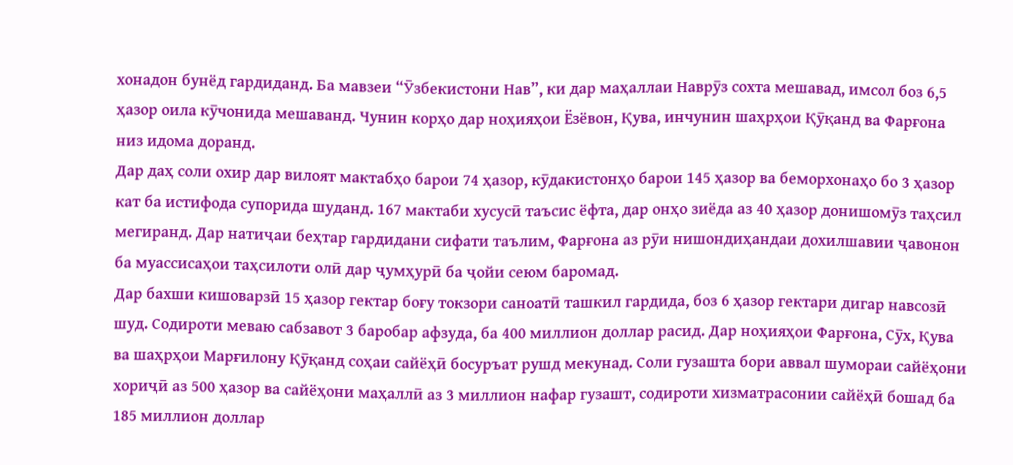хонадон бунёд гардиданд. Ба мавзеи “Ӯзбекистони Нав”, ки дар маҳаллаи Наврӯз сохта мешавад, имсол боз 6,5 ҳазор оила кӯчонида мешаванд. Чунин корҳо дар ноҳияҳои Ёзёвон, Қува, инчунин шаҳрҳои Қӯқанд ва Фарғона низ идома доранд.
Дар даҳ соли охир дар вилоят мактабҳо барои 74 ҳазор, кӯдакистонҳо барои 145 ҳазор ва беморхонаҳо бо 3 ҳазор кат ба истифода супорида шуданд. 167 мактаби хусусӣ таъсис ёфта, дар онҳо зиёда аз 40 ҳазор донишомӯз таҳсил мегиранд. Дар натиҷаи беҳтар гардидани сифати таълим, Фарғона аз рӯи нишондиҳандаи дохилшавии ҷавонон ба муассисаҳои таҳсилоти олӣ дар ҷумҳурӣ ба ҷойи сеюм баромад.
Дар бахши кишоварзӣ 15 ҳазор гектар боғу токзори саноатӣ ташкил гардида, боз 6 ҳазор гектари дигар навсозӣ шуд. Содироти меваю сабзавот 3 баробар афзуда, ба 400 миллион доллар расид. Дар ноҳияҳои Фарғона, Сӯх, Қува ва шаҳрҳои Марғилону Қӯқанд соҳаи сайёҳӣ босуръат рушд мекунад. Соли гузашта бори аввал шумораи сайёҳони хориҷӣ аз 500 ҳазор ва сайёҳони маҳаллӣ аз 3 миллион нафар гузашт, содироти хизматрасонии сайёҳӣ бошад ба 185 миллион доллар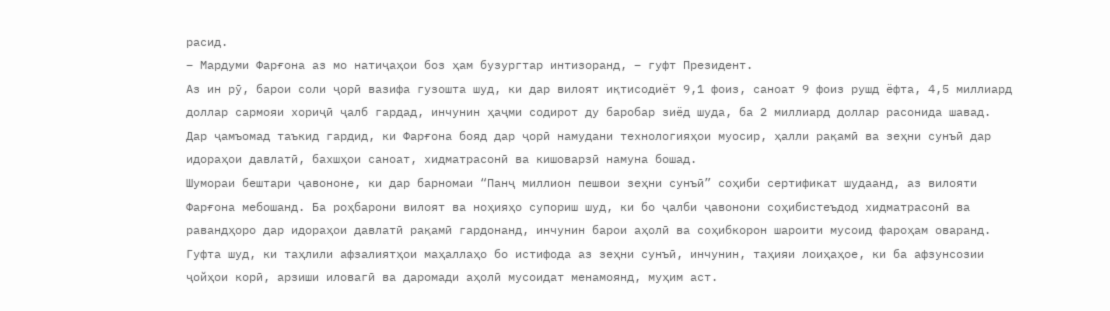расид.
– Мардуми Фарғона аз мо натиҷаҳои боз ҳам бузургтар интизоранд, – гуфт Президент.
Аз ин рӯ, барои соли ҷорӣ вазифа гузошта шуд, ки дар вилоят иқтисодиёт 9,1 фоиз, саноат 9 фоиз рушд ёфта, 4,5 миллиард доллар сармояи хориҷӣ ҷалб гардад, инчунин ҳаҷми содирот ду баробар зиёд шуда, ба 2 миллиард доллар расонида шавад.
Дар ҷамъомад таъкид гардид, ки Фарғона бояд дар ҷорӣ намудани технологияҳои муосир, ҳалли рақамӣ ва зеҳни сунъӣ дар идораҳои давлатӣ, бахшҳои саноат, хидматрасонӣ ва кишоварзӣ намуна бошад.
Шумораи бештари ҷавононе, ки дар барномаи “Панҷ миллион пешвои зеҳни сунъӣ” соҳиби сертификат шудаанд, аз вилояти Фарғона мебошанд. Ба роҳбарони вилоят ва ноҳияҳо супориш шуд, ки бо ҷалби ҷавонони соҳибистеъдод хидматрасонӣ ва равандҳоро дар идораҳои давлатӣ рақамӣ гардонанд, инчунин барои аҳолӣ ва соҳибкорон шароити мусоид фароҳам оваранд.
Гуфта шуд, ки таҳлили афзалиятҳои маҳаллаҳо бо истифода аз зеҳни сунъӣ, инчунин, таҳияи лоиҳаҳое, ки ба афзунсозии ҷойҳои корӣ, арзиши иловагӣ ва даромади аҳолӣ мусоидат менамоянд, муҳим аст.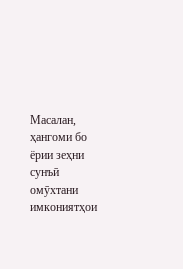Масалан, ҳангоми бо ёрии зеҳни сунъӣ омӯхтани имкониятҳои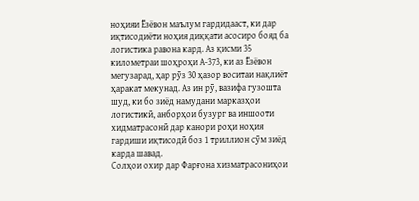ноҳияи Ёзёвон маълум гардидааст, ки дар иқтисодиёти ноҳия диққати асосиро бояд ба логистика равона кард. Аз қисми 35 километраи шоҳроҳи А-373, ки аз Ёзёвон мегузарад, ҳар рӯз 30 ҳазор воситаи нақлиёт ҳаракат мекунад. Аз ин рӯ, вазифа гузошта шуд, ки бо зиёд намудани марказҳои логистикӣ, анборҳои бузург ва иншооти хидматрасонӣ дар канори роҳи ноҳия гардиши иқтисодӣ боз 1 триллион сӯм зиёд карда шавад.
Солҳои охир дар Фарғона хизматрасониҳои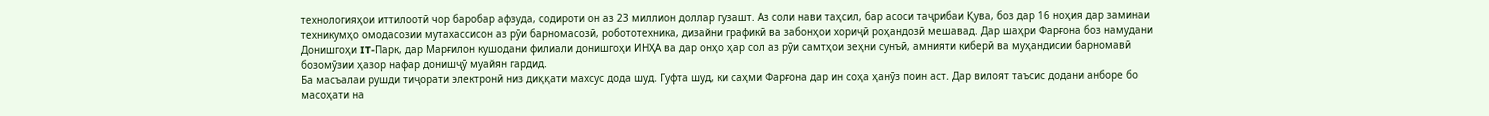технологияҳои иттилоотӣ чор баробар афзуда, содироти он аз 23 миллион доллар гузашт. Аз соли нави таҳсил, бар асоси таҷрибаи Қува, боз дар 16 ноҳия дар заминаи техникумҳо омодасозии мутахассисон аз рӯи барномасозӣ, робототехника, дизайни графикӣ ва забонҳои хориҷӣ роҳандозӣ мешавад. Дар шаҳри Фарғона боз намудани Донишгоҳи IT-Парк, дар Марғилон кушодани филиали донишгоҳи ИНҲА ва дар онҳо ҳар сол аз рӯи самтҳои зеҳни сунъӣ, амнияти киберӣ ва муҳандисии барномавӣ бозомӯзии ҳазор нафар донишҷӯ муайян гардид.
Ба масъалаи рушди тиҷорати электронӣ низ диққати махсус дода шуд. Гуфта шуд, ки саҳми Фарғона дар ин соҳа ҳанӯз поин аст. Дар вилоят таъсис додани анборе бо масоҳати на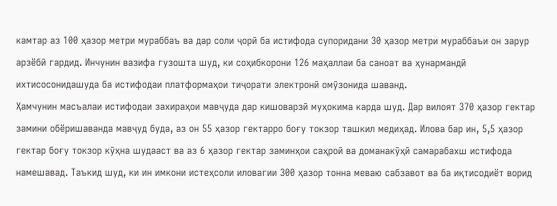камтар аз 100 ҳазор метри мураббаъ ва дар соли ҷорӣ ба истифода супоридани 30 ҳазор метри мураббаъи он зарур арзёбӣ гардид. Инчунин вазифа гузошта шуд, ки соҳибкорони 126 маҳаллаи ба саноат ва ҳунармандӣ ихтисосонидашуда ба истифодаи платформаҳои тиҷорати электронӣ омӯзонида шаванд.
Ҳамчунин масъалаи истифодаи захираҳои мавҷуда дар кишоварзӣ муҳокима карда шуд. Дар вилоят 370 ҳазор гектар замини обёришаванда мавҷуд буда, аз он 55 ҳазор гектарро боғу токзор ташкил медиҳад. Илова бар ин, 5,5 ҳазор гектар боғу токзор кӯҳна шудааст ва аз 6 ҳазор гектар заминҳои саҳроӣ ва доманакӯҳӣ самарабахш истифода намешавад. Таъкид шуд, ки ин имкони истеҳсоли иловагии 300 ҳазор тонна меваю сабзавот ва ба иқтисодиёт ворид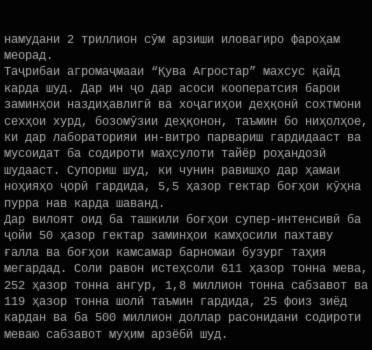намудани 2 триллион сӯм арзиши иловагиро фароҳам меорад.
Таҷрибаи агромаҷмааи “Қува Агростар” махсус қайд карда шуд. Дар ин ҷо дар асоси кооператсия барои заминҳои наздиҳавлигӣ ва хоҷагиҳои деҳқонӣ сохтмони сехҳои хурд, бозомӯзии деҳқонон, таъмин бо ниҳолҳое, ки дар лабораторияи ин-витро парвариш гардидааст ва мусоидат ба содироти маҳсулоти тайёр роҳандозӣ шудааст. Супориш шуд, ки чунин равишҳо дар ҳамаи ноҳияҳо ҷорӣ гардида, 5,5 ҳазор гектар боғҳои кӯҳна пурра нав карда шаванд.
Дар вилоят оид ба ташкили боғҳои супер-интенсивӣ ба ҷойи 50 ҳазор гектар заминҳои камҳосили пахтаву ғалла ва боғҳои камсамар барномаи бузург таҳия мегардад. Соли равон истеҳсоли 611 ҳазор тонна мева, 252 ҳазор тонна ангур, 1,8 миллион тонна сабзавот ва 119 ҳазор тонна шолӣ таъмин гардида, 25 фоиз зиёд кардан ва ба 500 миллион доллар расонидани содироти меваю сабзавот муҳим арзёбӣ шуд.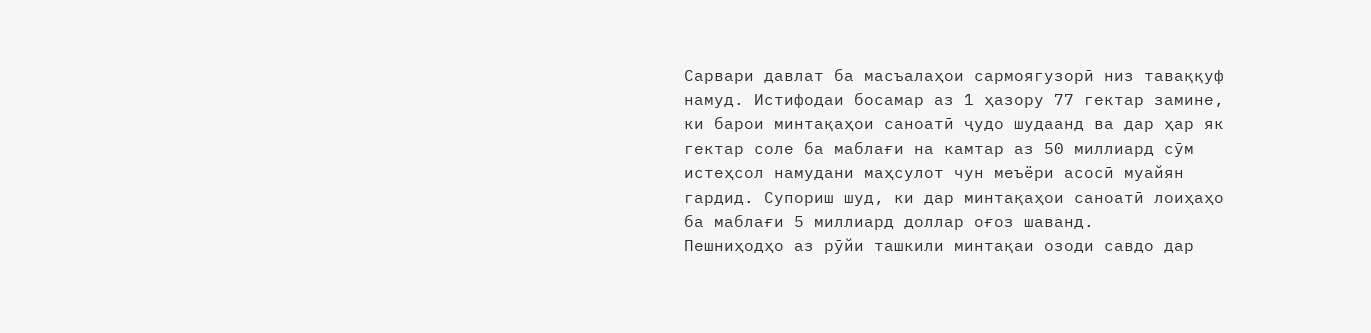Сарвари давлат ба масъалаҳои сармоягузорӣ низ таваққуф намуд. Истифодаи босамар аз 1 ҳазору 77 гектар замине, ки барои минтақаҳои саноатӣ ҷудо шудаанд ва дар ҳар як гектар соле ба маблағи на камтар аз 50 миллиард сӯм истеҳсол намудани маҳсулот чун меъёри асосӣ муайян гардид. Супориш шуд, ки дар минтақаҳои саноатӣ лоиҳаҳо ба маблағи 5 миллиард доллар оғоз шаванд.
Пешниҳодҳо аз рӯйи ташкили минтақаи озоди савдо дар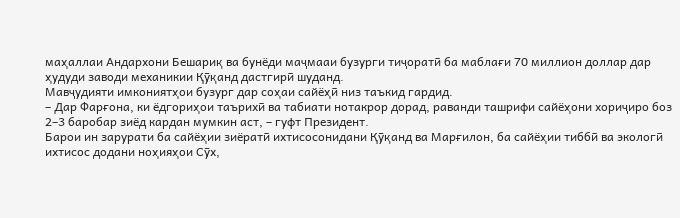маҳаллаи Андархони Бешариқ ва бунёди маҷмааи бузурги тиҷоратӣ ба маблағи 70 миллион доллар дар ҳудуди заводи механикии Қӯқанд дастгирӣ шуданд.
Мавҷудияти имкониятҳои бузург дар соҳаи сайёҳӣ низ таъкид гардид.
– Дар Фарғона, ки ёдгориҳои таърихӣ ва табиати нотакрор дорад, раванди ташрифи сайёҳони хориҷиро боз 2–3 баробар зиёд кардан мумкин аст, – гуфт Президент.
Барои ин зарурати ба сайёҳии зиёратӣ ихтисосонидани Қӯқанд ва Марғилон, ба сайёҳии тиббӣ ва экологӣ ихтисос додани ноҳияҳои Сӯх,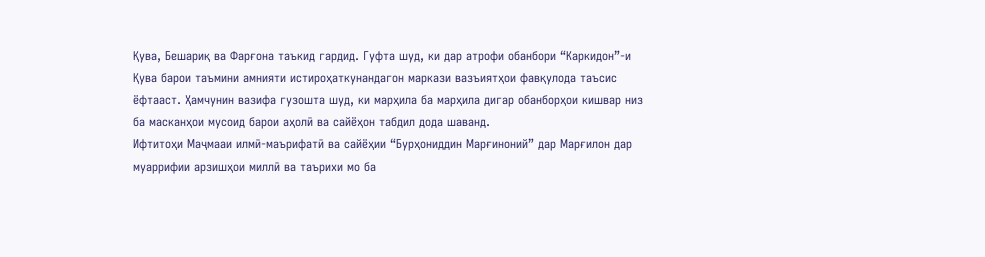Қува, Бешариқ ва Фарғона таъкид гардид. Гуфта шуд, ки дар атрофи обанбори “Каркидон”-и Қува барои таъмини амнияти истироҳаткунандагон маркази вазъиятҳои фавқулода таъсис ёфтааст. Ҳамчунин вазифа гузошта шуд, ки марҳила ба марҳила дигар обанборҳои кишвар низ ба масканҳои мусоид барои аҳолӣ ва сайёҳон табдил дода шаванд.
Ифтитоҳи Маҷмааи илмӣ-маърифатӣ ва сайёҳии “Бурҳониддин Марғиноний” дар Марғилон дар муаррифии арзишҳои миллӣ ва таърихи мо ба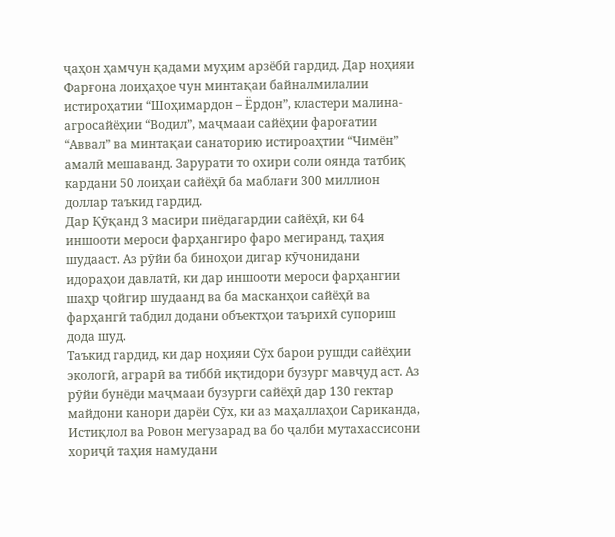ҷаҳон ҳамчун қадами муҳим арзёбӣ гардид. Дар ноҳияи Фарғона лоиҳаҳое чун минтақаи байналмилалии истироҳатии “Шоҳимардон – Ёрдон”, кластери малина- агросайёҳии “Водил”, маҷмааи сайёҳии фароғатии “Аввал” ва минтақаи санаторию истироаҳтии “Чимён” амалӣ мешаванд. Зарурати то охири соли оянда татбиқ кардани 50 лоиҳаи сайёҳӣ ба маблағи 300 миллион доллар таъкид гардид.
Дар Қӯқанд 3 масири пиёдагардии сайёҳӣ, ки 64 иншооти мероси фарҳангиро фаро мегиранд, таҳия шудааст. Аз рӯйи ба биноҳои дигар кӯчонидани идораҳои давлатӣ, ки дар иншооти мероси фарҳангии шаҳр ҷойгир шудаанд ва ба масканҳои сайёҳӣ ва фарҳангӣ табдил додани объектҳои таърихӣ супориш дода шуд.
Таъкид гардид, ки дар ноҳияи Сӯх барои рушди сайёҳии экологӣ, аграрӣ ва тиббӣ иқтидори бузург мавҷуд аст. Аз рӯйи бунёди маҷмааи бузурги сайёҳӣ дар 130 гектар майдони канори дарёи Сӯх, ки аз маҳаллаҳои Сариканда, Истиқлол ва Ровон мегузарад ва бо ҷалби мутахассисони хориҷӣ таҳия намудани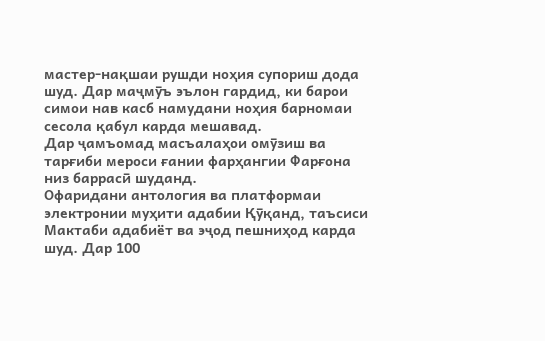мастер-нақшаи рушди ноҳия супориш дода шуд. Дар маҷмӯъ эълон гардид, ки барои симои нав касб намудани ноҳия барномаи сесола қабул карда мешавад.
Дар ҷамъомад масъалаҳои омӯзиш ва тарғиби мероси ғании фарҳангии Фарғона низ баррасӣ шуданд.
Офаридани антология ва платформаи электронии муҳити адабии Қӯқанд, таъсиси Мактаби адабиёт ва эҷод пешниҳод карда шуд. Дар 100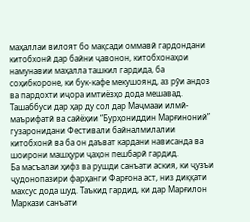маҳаллаи вилоят бо мақсади оммавӣ гардондани китобхонӣ дар байни ҷавонон, китобхонаҳои намунавии маҳалла ташкил гардида, ба соҳибкороне, ки бук-кафе мекушоянд, аз рӯи андоз ва пардохти иҷора имтиёзҳо дода мешавад. Ташаббуси дар ҳар ду сол дар Маҷмааи илмӣ-маърифатӣ ва сайёҳии “Бурҳониддин Марғиноний” гузаронидани Фестивали байналмилалии китобхонӣ ва ба он даъват кардани нависанда ва шоирони машҳури ҷаҳон пешбарӣ гардид.
Ба масъалаи ҳифз ва рушди санъати аския, ки ҷузъи ҷудонопазири фарҳанги Фарғона аст, низ диққати махсус дода шуд. Таъкид гардид, ки дар Марғилон Маркази санъати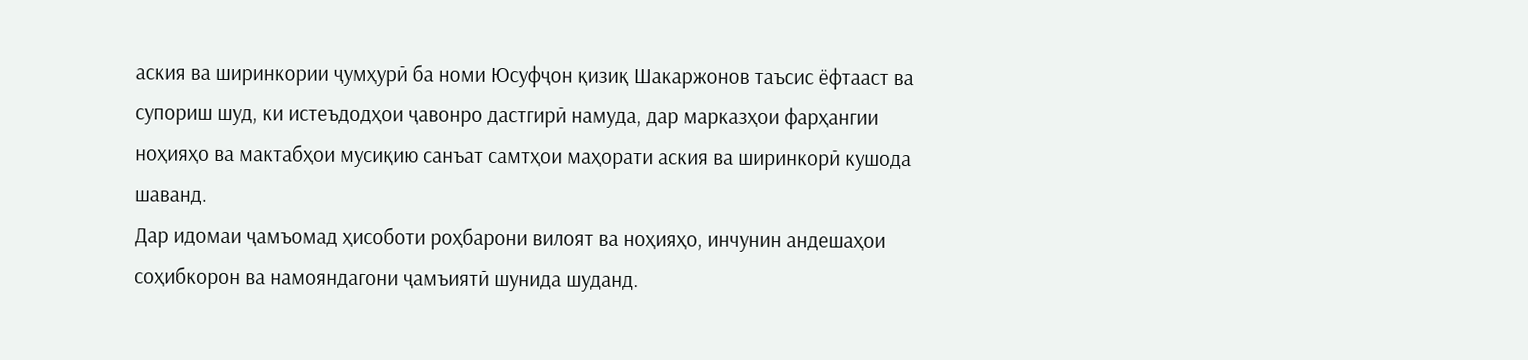аския ва ширинкории ҷумҳурӣ ба номи Юсуфҷон қизиқ Шакаржонов таъсис ёфтааст ва супориш шуд, ки истеъдодҳои ҷавонро дастгирӣ намуда, дар марказҳои фарҳангии ноҳияҳо ва мактабҳои мусиқию санъат самтҳои маҳорати аския ва ширинкорӣ кушода шаванд.
Дар идомаи ҷамъомад ҳисоботи роҳбарони вилоят ва ноҳияҳо, инчунин андешаҳои соҳибкорон ва намояндагони ҷамъиятӣ шунида шуданд.